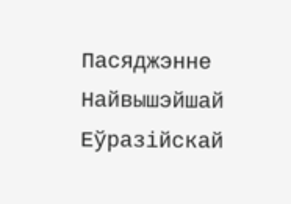Пасяджэнне Найвышэйшай Еўразійскай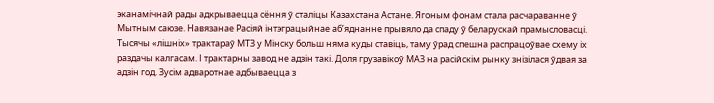эканамічнай рады адкрываецца сёння ў сталіцы Казахстана Астане. Ягоным фонам стала расчараванне ў Мытным саюзе. Навязанае Расіяй інтэграцыйнае аб’яднанне прывяло да спаду ў беларускай прамысловасці.
Тысячы «лішніх» трактараў МТЗ у Мінску больш няма куды ставіць, таму ўрад спешна распрацоўвае схему іх раздачы калгасам. І трактарны завод не адзін такі. Доля грузавікоў МАЗ на расійскім рынку знізілася ўдвая за адзін год. Зусім адваротнае адбываецца з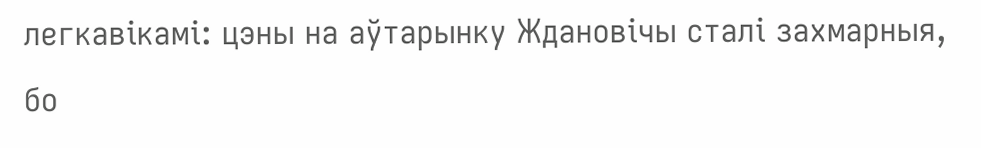легкавікамі: цэны на аўтарынку Ждановічы сталі захмарныя, бо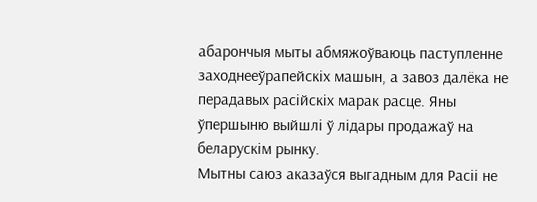абарончыя мыты абмяжоўваюць паступленне заходнееўрапейскіх машын, а завоз далёка не перадавых расійскіх марак расце. Яны ўпершыню выйшлі ў лідары продажаў на беларускім рынку.
Мытны саюз аказаўся выгадным для Расіі не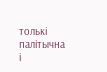толькі палітычна і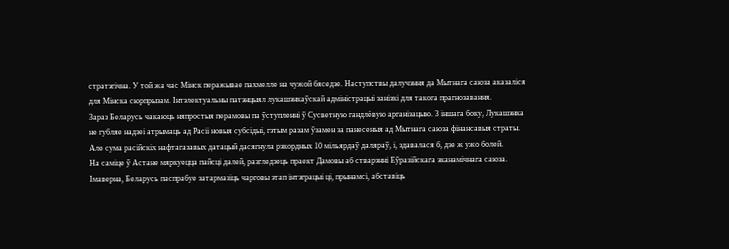стратэгічна. У той жа час Мінск перажывае пахмелле на чужой бяседзе. Наступствы далучэння да Мытнага саюза аказаліся для Мінска сюрпрызам. Інтэлектуальны патэнцыял лукашэнкаўскай адміністрацыі занізкі для такога прагнозавання.
Зараз Беларусь чакаюць няпростыя перамовы па ўступленні ў Сусветную гандлёвую арганізацыю. З іншага боку, Лукашэнка не губляе надзеі атрымаць ад Расіі новыя субсідыі, гэтым разам ўзамен за панесеныя ад Мытнага саюза фінансавыя страты. Але сума расійскіх нафтагазавых датацый дасягнула рэкордных 10 мільярдаў даляраў, і, здавалася б, дзе ж ужо болей.
На саміце ў Астане мяркуецца пайсці далей, разгледзець праект Дамовы аб стварэнні Еўразійскага эканамічнага саюза. Імаверна, Беларусь паспрабуе затармазіць чарговы этап інтэграцыі ці, прынамсі, абставіць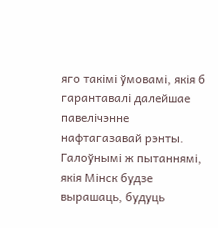яго такімі ўмовамі, якія б гарантавалі далейшае павелічэнне нафтагазавай рэнты. Галоўнымі ж пытаннямі, якія Мінск будзе вырашаць, будуць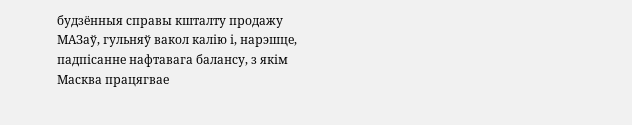будзённыя справы кшталту продажу МАЗаў, гульняў вакол калію і, нарэшце, падпісанне нафтавага балансу, з якім Масква працягвае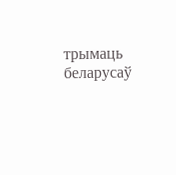трымаць беларусаў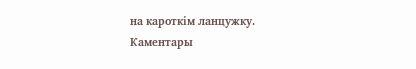на кароткім ланцужку.
Каментары